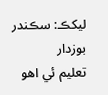ليکڪ: سڪندر بوزدار
تعليم ئي اهو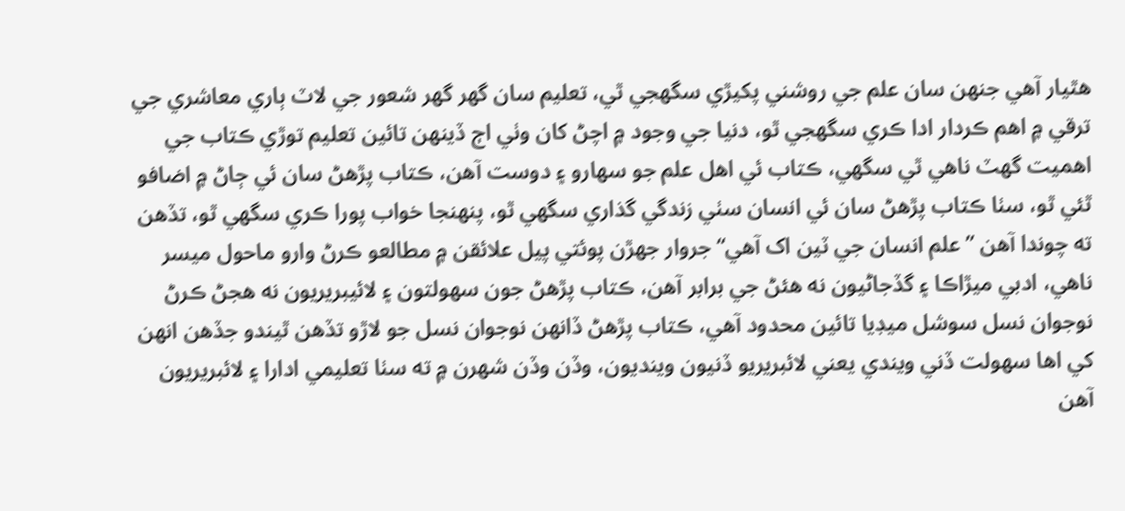هٿيار آهي جنهن سان علم جي روشني پکيڙي سگهجي ٿي، تعليم سان گهر گهر شعور جي لاٽ ٻاري معاشري جي ترقي ۾ اهم ڪردار ادا ڪري سگهجي ٿو، دنيا جي وجود ۾ اچڻ کان وٺي اڄ ڏينهن تائين تعليم توڙي ڪتاب جي اهميت گهٽ ناهي ٿي سگهي، ڪتاب ئي اهل علم جو سهارو ۽ دوست آهن، ڪتاب پڙهڻ سان ئي ڄاڻ ۾ اضافو ٿئي ٿو، سٺا ڪتاب پڙهڻ سان ئي انسان سٺي زندگي گذاري سگهي ٿو، پنهنجا خواب پورا ڪري سگهي ٿو، تڏهن ته چوندا آهن ”علم انسان جي ٽين اک آهي“ جروار جهڙن پوئتي پيل علائقن ۾ مطالعو ڪرڻ وارو ماحول ميسر ناهي، ادبي ميڙاڪا ۽ گڏجاڻيون نه هئڻ جي برابر آهن، ڪتاب پڙهڻ جون سهولتون ۽ لائيبريريون نه هجڻ ڪرڻ نوجوان نسل سوشل ميڊيا تائين محدود آهي، ڪتاب پڙهڻ ڏانهن نوجوان نسل جو لاڙو تڏهن ٿيندو جڏهن انهن کي اها سهولت ڏني ويندي يعني لائبريريو ڏنيون وينديون، وڏن وڏن شهرن ۾ ته سٺا تعليمي ادارا ۽ لائبريريون آهن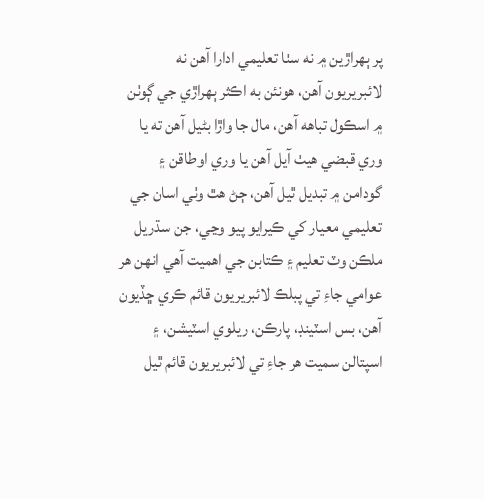پر ٻهراڙين ۾ نه سٺا تعليمي ادارا آهن نه لائبريريون آهن، هونئن به اڪثر ٻهراڙي جي ڳوٺن ۾ اسڪول تباهه آهن، مال جا واڙا بڻيل آهن ته يا وري قبضي هيٺ آيل آهن يا وري اوطاقن ۽ گودامن ۾ تبديل ٿيل آهن، ڄڻ هٿ وٺي اسان جي تعليمي معيار کي ڪيرايو پيو وڃي، جن سڌريل ملڪن وٽ تعليم ۽ ڪتابن جي اهميت آهي انهن هر عوامي جاءِ تي پبلڪ لائبريريون قائم ڪري ڇڏيون آهن، بس اسٽينڊ، پارڪن، ريلوي اسٽيشن، ۽ اسپتالن سميت هر جاءِ تي لائبريريون قائم ٿيل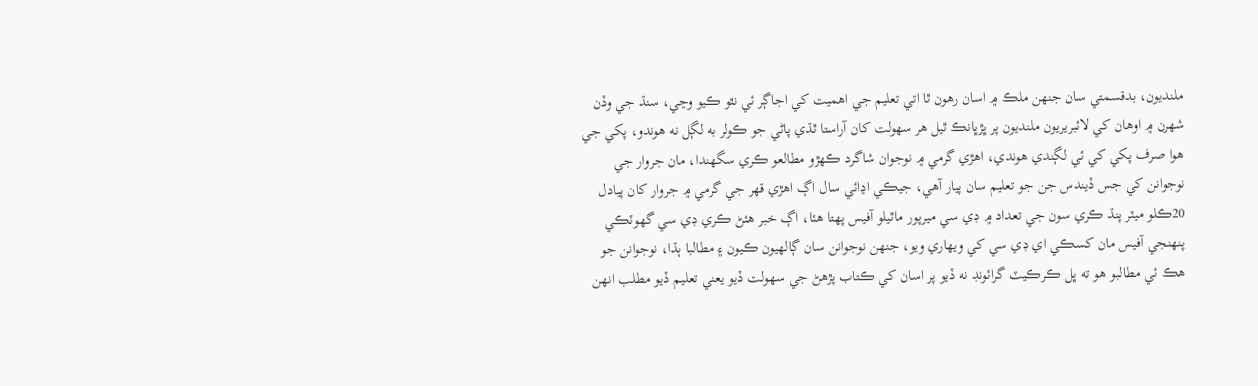ملنديون، بدقسمتي سان جنهن ملڪ ۾ اسان رهون ٿا اتي تعليم جي اهميت کي اجاڳر ئي نٿو ڪيو وڃي، سنڌ جي وڏن شهرن ۾ اوهان کي لائبريريون ملنديون پر ڀڙڀانڪ ٿيل هر سهولت کان آراستا ٿڌي پاڻي جو ڪولر به لڳل نه هوندو، پکي جي هوا صرف پکي کي ئي لڳندي هوندي، اهڙي گرمي ۾ نوجوان شاگرد ڪهڙو مطالعو ڪري سگهندا، مان جروار جي نوجوانن کي جس ڏيندس جن جو تعليم سان پيار آهي، جيڪي اڍائي سال اڳ اهڙي قهر جي گرمي ۾ جروار کان پيادل 20ڪلو ميٽر پنڌ ڪري سون جي تعداد ۾ ڊي سي ميرپور ماٿيلو آفيس پهتا هئا، اڳ خبر هئڻ ڪري ڊي سي گهوٽڪي پنهنجي آفيس مان کسڪي اي ڊي سي کي ويهاري ويو، جنهن نوجوانن سان ڳالهيون ڪيون ۽ مطالبا ٻڌا، نوجوانن جو هڪ ئي مطالبو هو ته ڀل ڪرڪيٽ گرائونڊ نه ڏيو پر اسان کي ڪتاب پڙهڻ جي سهولت ڏيو يعني تعليم ڏيو مطلب انهن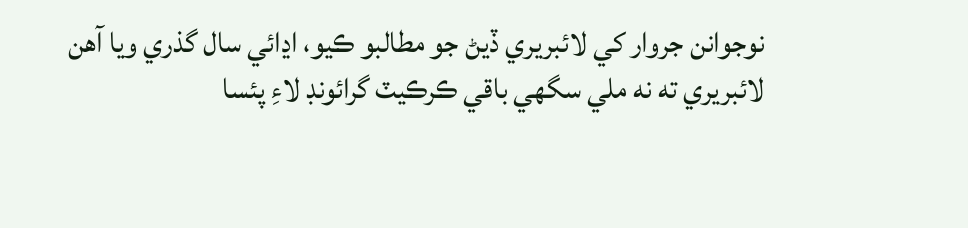نوجوانن جروار کي لائبريري ڏيڻ جو مطالبو ڪيو، اڍائي سال گذري ويا آهن لائبريري ته نه ملي سگهي باقي ڪرڪيٽ گرائونڊ لاءِ پئسا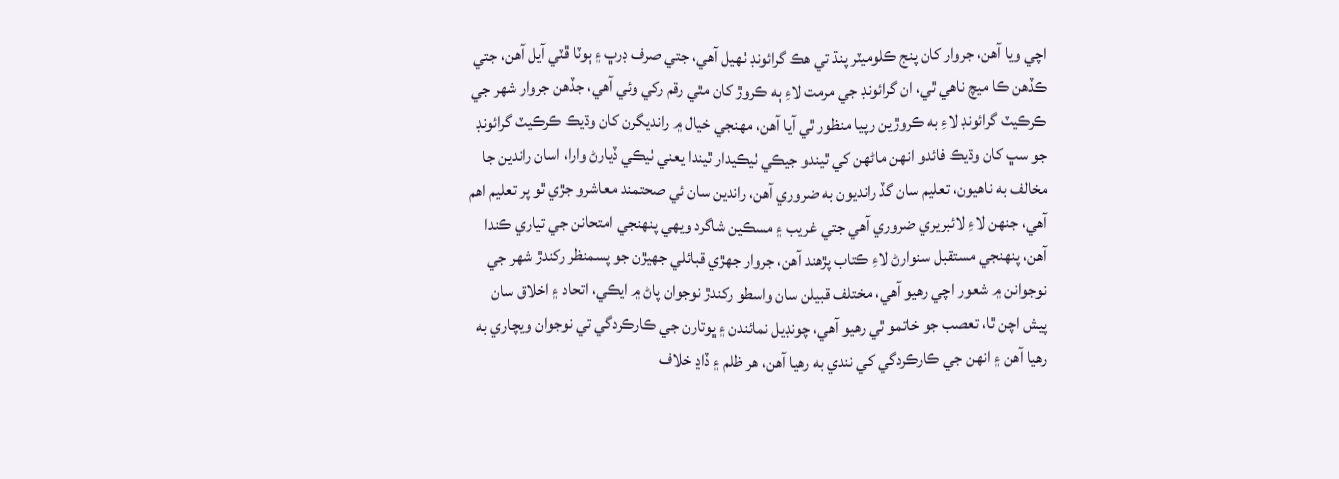اچي ويا آهن، جروار کان پنج ڪلوميٽر پنڌ تي هڪ گرائونڊ ٺهيل آهي، جتي صرف ڊرڀ ۽ ٻوٽا ڦٽي آيل آهن، جتي ڪڏهن ڪا ميچ ناهي ٿي، ان گرائونڊ جي مرمت لاءِ ٻه ڪروڙ کان مٿي رقم رکي وئي آهي، جڏهن جروار شهر جي ڪرڪيٽ گرائونڊ لاءِ به ڪروڙين رپيا منظور ٿي آيا آهن، مهنجي خيال ۾ رانديگرن کان وڌيڪ ڪرڪيٽ گرائونڊ جو سڀ کان وڌيڪ فائدو انهن ماڻهن کي ٿيندو جيڪي ٺيڪيدار ٿيندا يعني ٺيڪي ڏيارڻ وارا، اسان راندين جا مخالف به ناهيون، تعليم سان گڏ رانديون به ضروري آهن، راندين سان ئي صحتمند معاشرو جڙي ٿو پر تعليم اهم آهي، جنهن لاءِ لائبريري ضروري آهي جتي غريب ۽ مسڪين شاگرد ويهي پنهنجي امتحانن جي تياري ڪندا آهن، پنهنجي مستقبل سنوارڻ لاءِ ڪتاب پڙهند آهن، جروار جهڙي قبائلي جهيڙن جو پسمنظر رکندڙ شهر جي نوجوانن ۾ شعور اچي رهيو آهي، مختلف قبيلن سان واسطو رکندڙ نوجوان پاڻ ۾ ايڪي، اتحاد ۽ اخلاق سان پيش اچن ٿا، تعصب جو خاتمو ٿي رهيو آهي، چونڊيل نمائندن ۽ ڀوتارن جي ڪارڪردگي تي نوجوان ويچاري به رهيا آهن ۽ انهن جي ڪارڪردگي کي نندي به رهيا آهن، هر ظلم ۽ ڏاڍ خلاف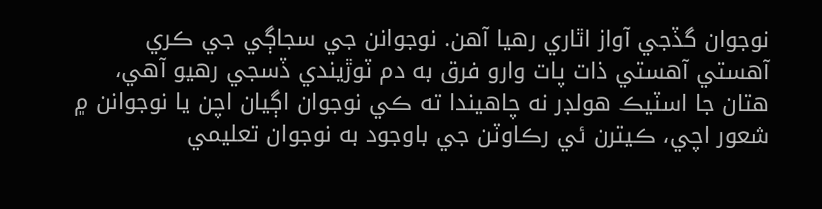نوجوان گڏجي آواز اٿاري رهيا آهن. نوجوانن جي سجاڳي جي ڪري آهستي آهستي ذات پات وارو فرق به دم ٽوڙيندي ڏسجي رهيو آهي، هتان جا اسٽيڪ هولڊر نه چاهيندا ته ڪي نوجوان اڳيان اچن يا نوجوانن ۾ شعور اچي، ڪيترن ئي رڪاوٽن جي باوجود به نوجوان تعليمي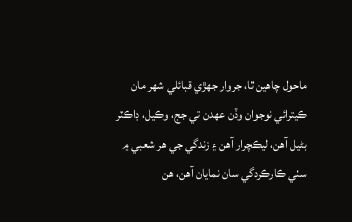ماحول چاهين ٿا، جروار جهڙي قبائلي شهر مان ڪيترائي نوجوان وڏن عهدن تي جج، وڪيل، ڊاڪٽر بڻيل آهن، ليڪچرار آهن ۽ زندگي جي هر شعبي ۾ سٺي ڪارڪردگي سان نمايان آهن، هن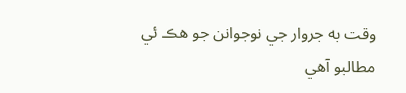وقت به جروار جي نوجوانن جو هڪ ئي مطالبو آهي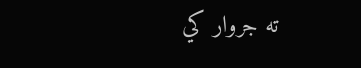ته جروار کي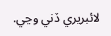لائبريري ڏني وڃي.